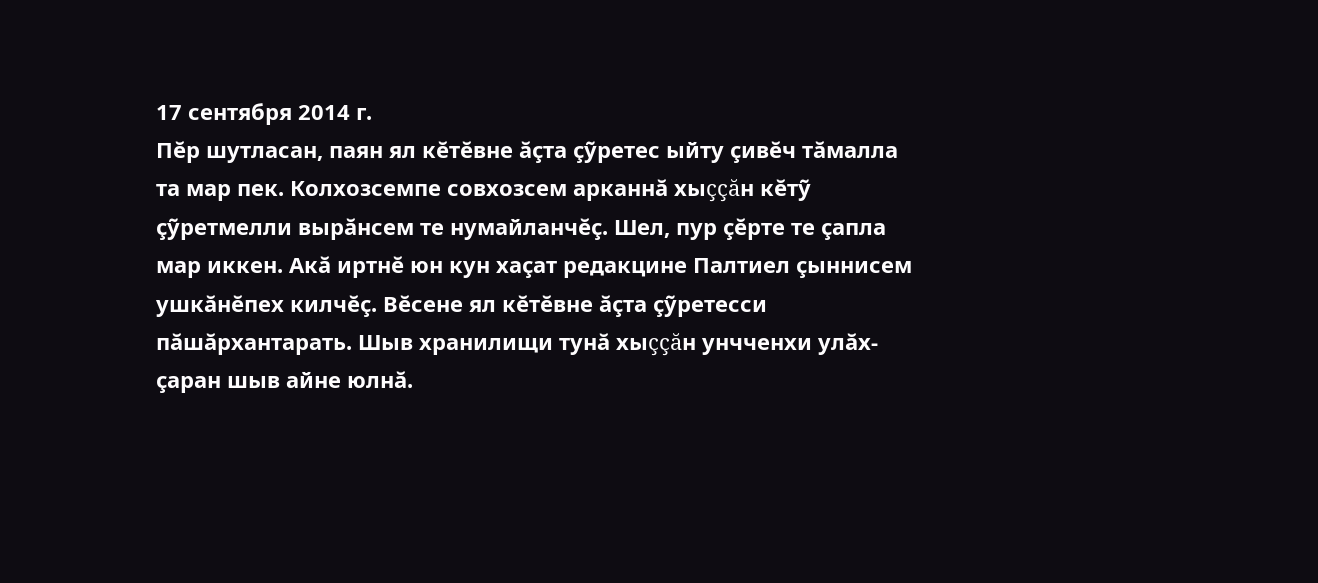17 сентября 2014 г.
Пĕр шутласан, паян ял кĕтĕвне ăçта çỹретес ыйту çивĕч тăмалла та мар пек. Колхозсемпе совхозсем арканнă хыççăн кĕтỹ çỹретмелли вырăнсем те нумайланчĕç. Шел, пур çĕрте те çапла мар иккен. Акă иртнĕ юн кун хаçат редакцине Палтиел çыннисем ушкăнĕпех килчĕç. Вĕсене ял кĕтĕвне ăçта çỹретесси пăшăрхантарать. Шыв хранилищи тунă хыççăн унчченхи улăх-çаран шыв айне юлнă.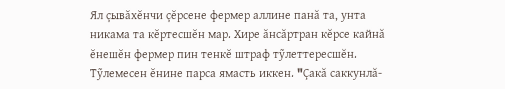Ял çывăхĕнчи çĕрсене фермер аллине панă та, унта никама та кĕртесшĕн мар. Хире ăнсăртран кĕрсе кайнă ĕнешĕн фермер пин тенкĕ штраф тỹлеттересшĕн. Тỹлемесен ĕнине парса ямасть иккен. "Çакă саккунлă-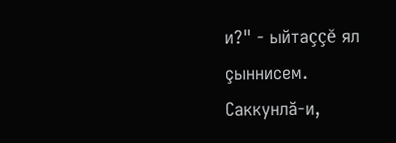и?" - ыйтаççĕ ял çыннисем. Саккунлă-и,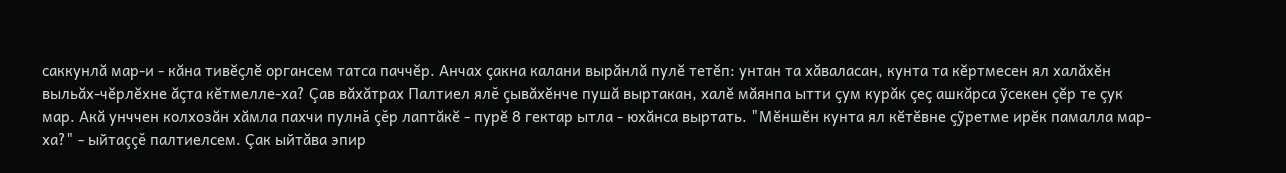саккунлă мар-и - кăна тивĕçлĕ органсем татса паччĕр. Анчах çакна калани вырăнлă пулĕ тетĕп: унтан та хăваласан, кунта та кĕртмесен ял халăхĕн выльăх-чĕрлĕхне ăçта кĕтмелле-ха? Çав вăхăтрах Палтиел ялĕ çывăхĕнче пушă выртакан, халĕ мăянпа ытти çум курăк çеç ашкăрса ỹсекен çĕр те çук мар. Акă унччен колхозăн хăмла пахчи пулнă çĕр лаптăкĕ - пурĕ 8 гектар ытла - юхăнса выртать. "Мĕншĕн кунта ял кĕтĕвне çỹретме ирĕк памалла мар-ха?" - ыйтаççĕ палтиелсем. Çак ыйтăва эпир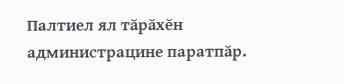Палтиел ял тăрăхĕн администрацине паратпăр.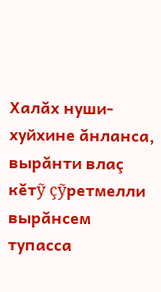Халăх нуши-хуйхине ăнланса, вырăнти влаç кĕтỹ çỹретмелли вырăнсем тупасса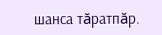шанса тăратпăр.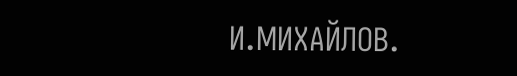И.МИХАЙЛОВ.